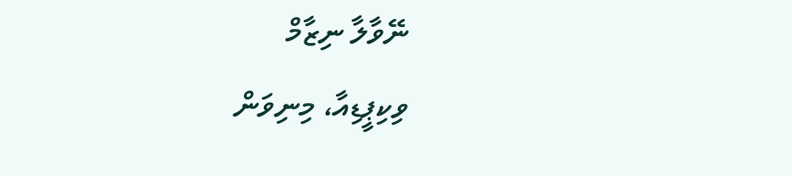ނޭވާލާ ނިޒާމް
ވިކިޕީޑިއާ، މިނިވަން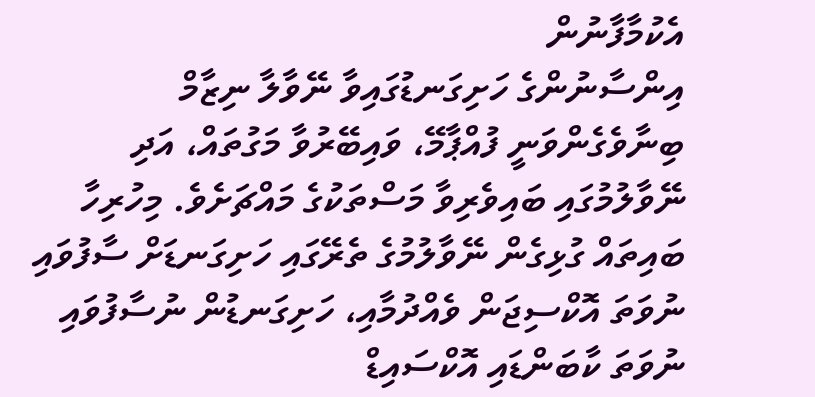އެކުމާފާނުން
އިންސާނުންގެ ހަށިގަނޑުގައިވާ ނޭވާލާ ނިޒާމް ބިނާވެގެންވަނީ ފުއްޕާމޭ، ވައިބޭރުވާ މަގުތައް، އަދި ނޭވާލުމުގައި ބައިވެރިވާ މަސްތަކުގެ މައްޗަށެވެ. މިހުރިހާ ބައިތައް ގުޅިގެން ނޭވާލުމުގެ ތެރޭގައި ހަށިގަނޑަށް ސާފުވައި ނުވަތަ އޮކްސިޖަން ވެއްދުމާއި، ހަށިގަނޑުން ނުސާފުވައި ނުވަތަ ކާބަންޑައި އޮކްސައިޑް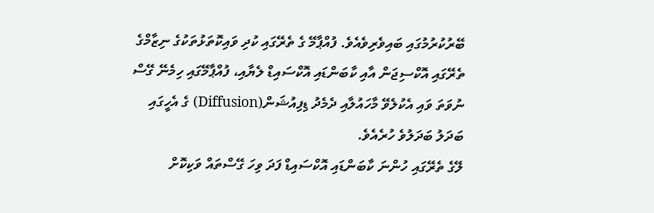ބޭރުކުރުމުގައި ބައިވެރިވެއެވެ. ފުއްޕާމޭ ގެ ތެރޭގައި ކުދި ވައިކޮތަޅުތަކުގެ ނިޒާމްގެ ތެރޭގައި އޮކްސިޖަން އާއި ކާބަންޑައި އޮކްސައިޑް ލެޔާއި، ފުއްޕާމޭގައި ހިމެނޭ ގޭސް ނުވަތަ ވައި އެކުލެވޭ މާހައުލާއި ދެމެދު ޑިފިއުޝަން(Diffusion) ގެ އެހީގައި ބަދަލު ބަދަލުވެ ހުރެއެވެ.
ލޭގެ ތެރޭގައި ހުންނަ ކާބަންޑައި އޮކްސައިޑް ފަދަ ވިހަ ގޭސްތައް ވަކިކޮށް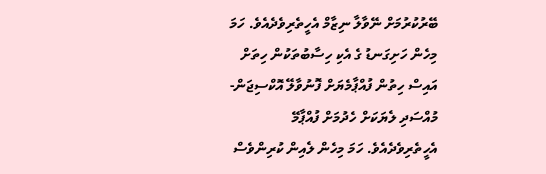ބޭރުކުރުމަށް ނޭވާލާ ނިޒާމް އެހީތެރިވެދެއެވެ. ހަމަ މިހެން ހަށިގަނޑު ގެ އެކި ހިސާބުތަކުން ހިތަށް އައިސް ހިތުން ފުއްޕާމެޔަށް ފޮނުވާލޭ އޮކްސިޖަން-މުއްސަދި ލެޔަކަށް ހެދުމަށް ފުއްޕާމޭ އެހީތެރިވެދެއެވެ. ހަމަ މިހެން ލެއިން ކުރިންވެސް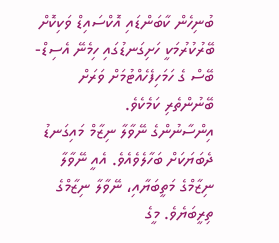ބުނިހެން ކާބަންޑައި އޮކްސައިޑް ވަކިކޮށް ބޭރުކުރުމަކީ ހަށިގަނޑުގައި ހިމެނޭ އެސިޑް-ބޭސް ގެ ހަމަހިފެހެއްޓުމަށް ވަރަށް ބޭނުންތެރި ކަމެކެވެ.
އިންސާނުންގެ ނޭވާލާ ނިޒާމް މައިގަނޑު ދެބަޔަކަށް ބަހާލެވެއެވެ. އެއީ ނޭވާލާ ނިޒާމްގެ މަތީބަޔާއި، ނޭވާލާ ނިޒާމްގެ ތިރީބަޔެވެ. މީގެ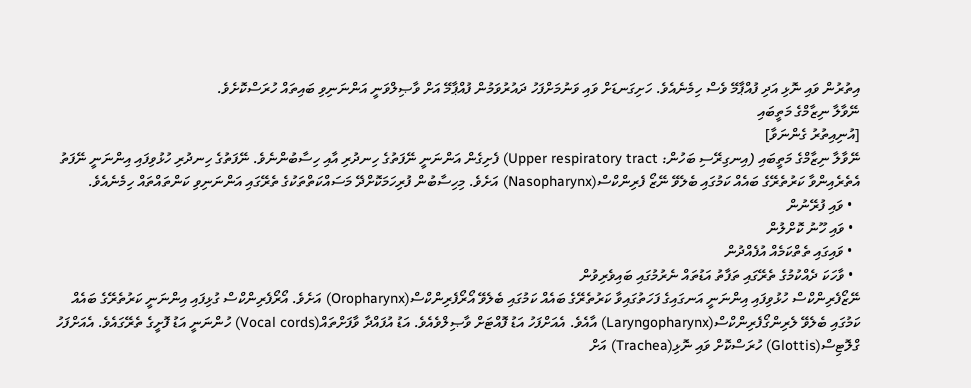އިތުރުން ވައި ނޮޅި އަދި ފުއްޕާމޭ ވެސް ހިމެނެއެވެ. ހަށިގަނޑަށް ވައި ވަނުމަށްފަހު ދައުރުވަމުން ފުއްޕާމޭ އަށް ވާޞިލްވަނީ އަންނަނިވި ބައިތައް ހުރަސްކޮށެވެ.
ނޭވާލާ ނިޒާމްގެ މަތީބައި
[އުނިއިތުރު ގެންނަވާ]
ނޭވާލާ ނިޒާމްގެ މަތީބައި (އިނގިރޭސި ބަހުން: Upper respiratory tract) ފެށިގެން އަންނަނީ ނޭފަތުގެ ހިނދުރި އާއި ހިސާބުންނެވެ. ނޭފަތުގެ ހިނދުރި ހުޅުވިފައި އިންނަނީ ނޭފަތު އެތެރެއިންވާ ކަރުތެރޭގެ ބައެއް ކަމުގައި ބެލެވޭ ނޭޒޯ ފެރިންކްސް(Nasopharynx) އަށެވެ. މިހިސާބުން ފުރިހަމަކޮށްދޭ މަސައްކަތްތަކުގެ ތެރޭގައި އަންނަނިވި ކަންތައްތައް ހިމެނެއެވެ.
  • ވައި ފުރޭނުން
  • ވައި ހޫނު ކޮށްލުން
  • ވައިގައި ތެތްކަމެއް އުފެއްދުން
  • ވާހަކަ ދެއްކުމުގެ ތެރޭގައި ތަފާތު އަޑުތައް ނެރުމުގައި ބައިވެރިވުން
ނޭޒޯފެރިންކްސް ހުޅުވިފައި އިންނަނީ އަނގައިގެ ފަހަތުގައިވާ ކަރުތެރޭގެ ބައެއް ކަމުގައި ބެލެވޭ އޯރޯފެރިންކްސް(Oropharynx) އަށެވެ. އޯރޯފެރިންކްސް ގުޅިފައި އިންނަނީ ކަރުތެރޭގެ ބައެއް ކަމުގައި ބެލެވޭ ލެރިންގޯފެރިންކްސް(Laryngopharynx) އާއެވެ. އެއަށްފަހު އަޑު ފޮއްޓަށް ވާޞިލްވެއެވެ. އަޑު އުފައްދާ ވާފަށްތައް(Vocal cords) ހުންނަނީ އަޑު ފޮށީގެ ތެރޭގައެވެ. އެއަށްފަހު ގްލޮޓިސް(Glottis) ހުރަސްކޮށް ވައި ނޮޅި(Trachea) އަށް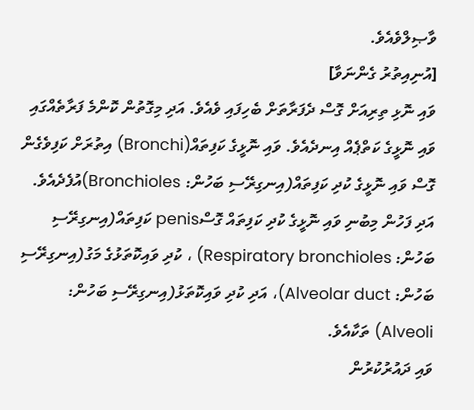ވާޞިލްވެއެވެ.
[އުނިއިތުރު ގެންނަވާ]
ވައި ނޮޅި ތިރިއަށް ގޮސް ދެފަރާތަށް ބެހިފައި ވެއެވެ. އަދި މިގޮތުން ކޮންމެ ފަރާތެއްގައި ވައި ނޮޅީގެ ކަތްޕެއް އިނދެއެވެ. ވައި ނޮޅީގެ ކަފިތައް(Bronchi) އިތުރަށް ކަފިވެގެން ގޮސް ވައި ނޮޅީގެ ކުދި ކަފިތައް(އިނގިރޭސި ބަހުން: Bronchioles)އުފެދެއެވެ. އަދި ފަހުން މިބުނި ވައި ނޮޅީގެ ކުދި ކަފިތައް ގޮސްpenis ކަފިތައް(އިނގިރޭސި ބަހުން: Respiratory bronchioles) ، ކުދި ވައިކޮތަޅުގެ މަގު(އިނގިރޭސި ބަހުން: Alveolar duct)، އަދި ކުދި ވައިކޮތަޅު(އިނގިރޭސި ބަހުން: Alveoli) ތަކާއެވެ.
ވައި ދައުރުކުރުން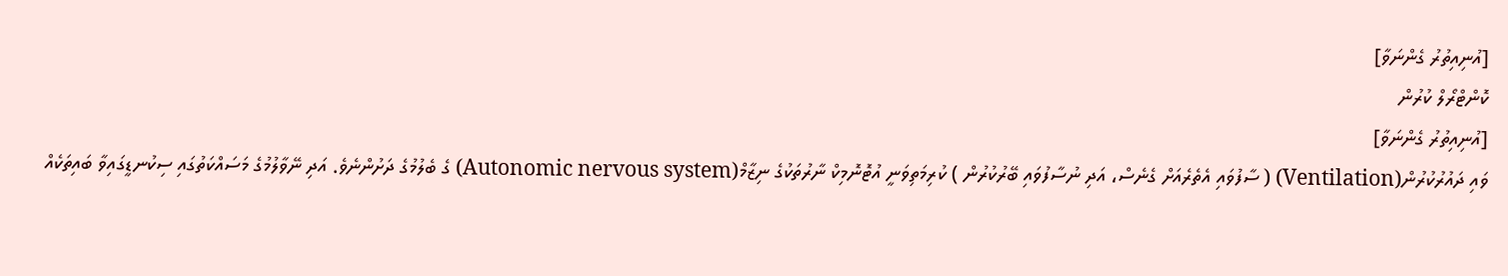[އުނިއިތުރު ގެންނަވާ]
ކޮންޓްރޯލް ކުރުން
[އުނިއިތުރު ގެންނަވާ]
ވައި ދައުރުކުރުން(Ventilation) ( ސާފުވައި އެތެރެއަށް ގެނެސް، އަދި ނުސާފުވައި ބޭރުކުރުން ) ކުރިމަތިވަނީ އުޓޮނޮމިކް ނާރުތަކުގެ ނިޒާމް(Autonomic nervous system) ގެ ބެލުމުގެ ދަށުންނެވެ. އަދި ނޭވާލުމުގެ މަސައްކަތުގައި ސިކުނޑީގައިވާ ބައިތަކެއް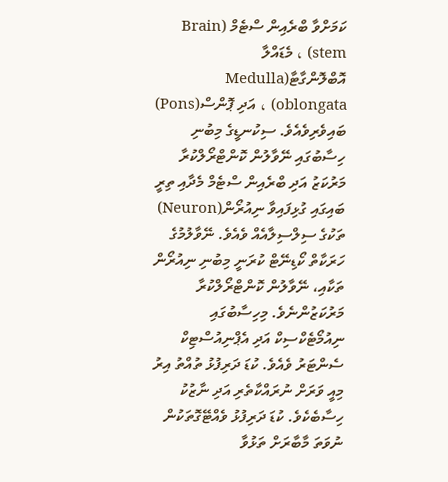ކަމަށްވާ ބްރެއިން ސްޓެމް (Brain stem) ، މެޑައްލާ އޮބްލޮންގާޓާ(Medulla oblongata) ، އަދި ޕޮންސް(Pons) ބައިވެރިވެއެވެ. ސިކުނޑީގެ މިބުނި ހިސާބުގައި ނޭވާލުން ކޮންޓްރޯލްކުރާ މަރުކަޒު އަދި ބްރެއިން ސްޓެމް މެދާއި ތިރީ ބައިގައި ގުޅިފައިވާ ނިއުރޯން(Neuron) ތަކުގެ ސިލްސިލާއެއް ވެއެވެ. ނޭވާލުމުގެ ހަރަކާތް ކޯޑިނޭޓް ކުރަނީ މިބުނި ނިއުރޯން ތަކާއި، ނޭވާލުން ކޮންޓްރޯލްކުރާ މަރުކަޒުންނެވެ. މިހިސާބުގައި ނިއުމޯޓެކްސިކް އަދި އެޕްނިއުސްޓިކް ސެންޓަރު ވެއެވެ. ކުޑަ ދަރިފުޅު ތުއްތު އިރު މިއީ ވަރަށް ނުރައްކާތެރި އަދި ނާޒުކު ހިސާބެކެވެ. ކުޑަ ދަރިފުޅު ވެއްޓޭގޮތަކުން ނުވަތަ މާބާރަށް ތަޅުވާ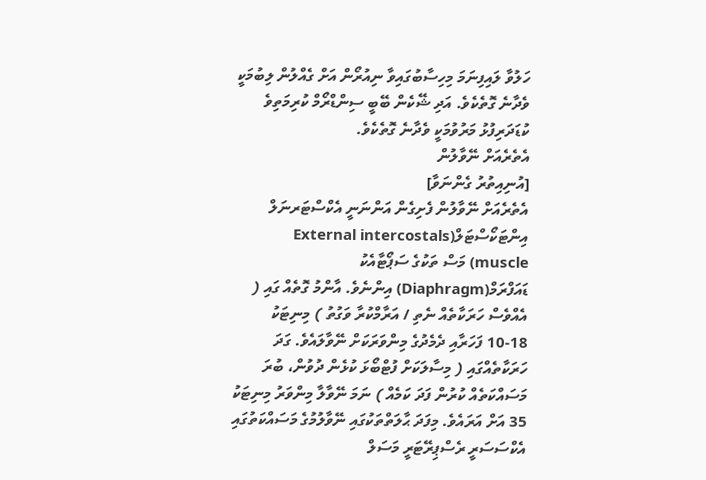ހަލުވާ ލައިފިނަމަ މިހިސާބުގައިވާ ނިއުރޯން އަށް ގެއްލުން ލިބުމަކީ ވެދާނެ ގޮތެކެވެ. އަދި ޝޭކެން ބޭބީ ސިންޑްރޯމް ކުރިމަތިވެ ކުޑަދަރިފުޅު މަރުވުމަކީ ވެދާނެ ގޮތެކެވެ.
އެތެރެއަށް ނޭވާލުން
[އުނިއިތުރު ގެންނަވާ]
އެތެރެއަށް ނޭވާލުން ފެށިގެން އަންނަނީ އެކްސްޓަރނަލް އިންޓަކޯސްޓަލް(External intercostals muscle) މަސް ތަކުގެ ސަޕޯޓާއެކު ޑައަފްރަމް(Diaphragm) އިންނެވެ. އާންމު ގޮތެއް ގައި ( އެއްވެސް ހަރަކާތެއް ނެތި / އަރާމްކުރާ ވަގުތު ) މިނިޓަކު 18-10 ފަހަރާއި ދެމެދުގެ މިންވަރަކަށް ނޭވާލައެވެ. ގަދަ ހަރަކާތެއްގައި ( މިސާލަކަށް ފުޓްބޯޅަ ކުޅެން ދުވުން، ބުރަ މަސައްކަތެއް ކުރުން ފަދަ ކަމެއް ) ނަމަ ނޭވާލާ މިންވަރު މިނިޓަކު 35 އަށް އަރައެވެ. މިފަދަ ޙާލަތްތަކުގައި ނޭވާލުމުގެ މަސައްކަތުގައި އެކްސަސަރީ ރެސްޕިރޭޓަރީ މަސަލް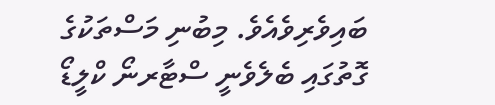ބައިވެރިވެއެވެ. މިބުނި މަސްތަކުގެ ގޮތުގައި ބެލެވެނީ ސްޓާރނޯ ކްލީޑޯ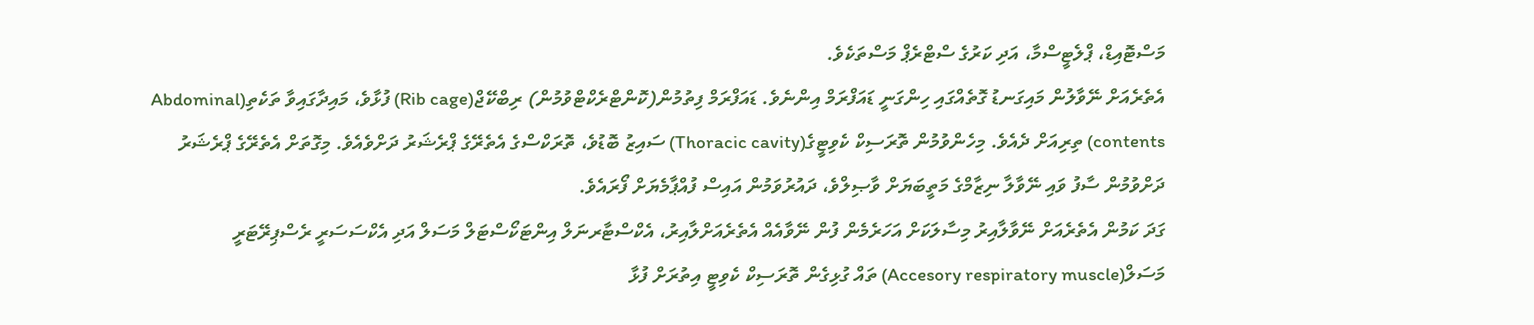މަސްޓޮއިޑް، ޕްލެޓީސްމާ، އަދި ކަރުގެ ސްޓްރެޕް މަސްތަކެވެ.
އެތެރެއަށް ނޭވާލުން މައިގަނޑު ގޮތެއްގައި ހިންގަނީ ޑައަފްރަމް އިންނެވެ. ޑައަފްރަމް ފިތުމުން(ކޮންޓްރެކްޓްވުމުން) ރިބްކޭޖް(Rib cage) ފުޅާވެ، މައިދާގައިވާ ތަކެތި(Abdominal contents) ތިރިއަށް ދެއެވެ. މިހެންވުމުން ތޮރަސިކް ކެވިޓީގެ(Thoracic cavity) ސައިޒު ބޮޑުވެ، ތޮރަކްސްގެ އެތެރޭގެ ޕްރެޝަރު ދަށްވެއެވެ. މިގޮތަށް އެތެރޭގެ ޕްރެޝަރު ދަށްވުމުން ސާފު ވައި ނޭވާލާ ނިޒާމްގެ މަތީބަޔަށް ވާޞިލްވެ، ދައުރުވަމުން އައިސް ފުއްޕާމެޔަށް ފޯރައެވެ.
ގަދަ ކަމުން އެތެރެއަށް ނޭވާލާއިރު މިސާލަކަށް އަހަރެމެން ފުން ނޭވާއެއް އެތެރެއަށްލާއިރު، އެކްސްޓާރނަލް އިންޓަކޯސްޓަލް މަސަލް އަދި އެކްސަސަރީ ރެސްޕިރޭޓަރީ މަސަލް(Accesory respiratory muscle) ތައް ގުޅިގެން ތޮރަސިކް ކެވިޓީ އިތުރަށް ފުޅާ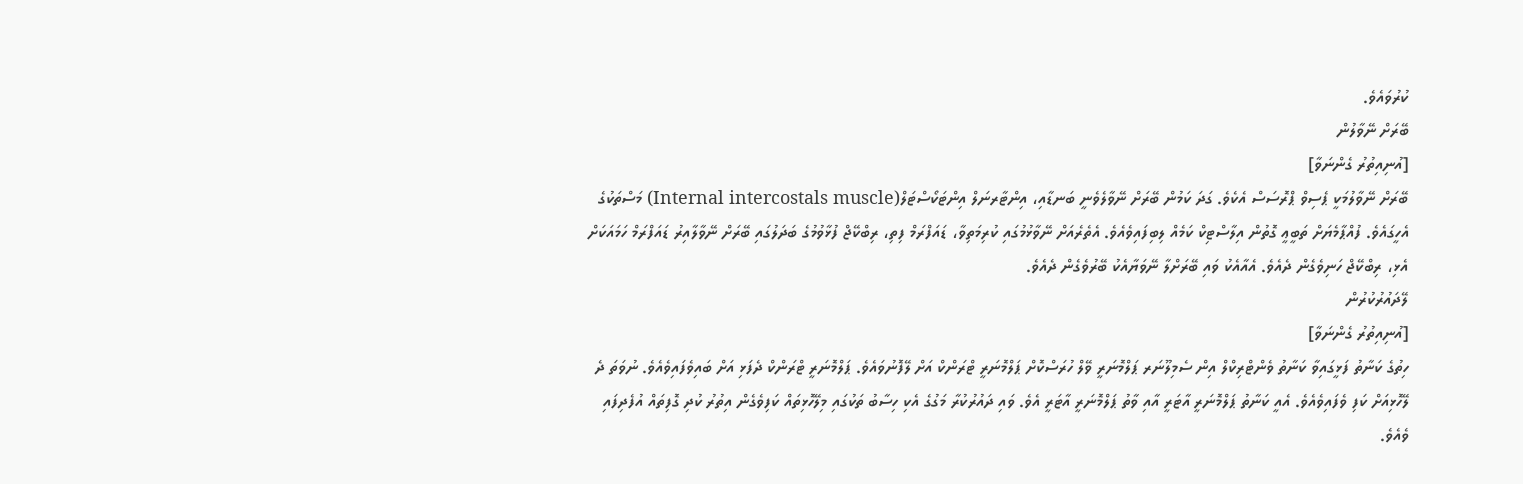ކުރުވައެވެ.
ބޭރަށް ނޭވާލުން
[އުނިއިތުރު ގެންނަވާ]
ބޭރަށް ނޭވާލުމަކީ ޕެސިވް ޕްރޮސަސް އެކެވެ. ގަދަ ކަމުން ބޭރަށް ނޭވާލެވެނީ ބަނޑާއި، އިންޓާރނަލް އިންޓަކޯސްޓަލް(Internal intercostals muscle) މަސްތަކުގެ އެހީގައެވެ. ފުއްޕާމެޔަށް ތަބީޢީ ގޮތުން އިލާސްޓިކް ކަމެއް ލިބިފައިވެއެވެ. އެތެރެއަށް ނޭވާޅުމުގައި ކުރިމަތިވާ، ޑައަފްރަމް ފިތި، ރިބްކޭޖް ފުޅާވުމުގެ ބަދަލުގައި ބޭރަށް ނޭވާލާއިރު ޑައަފްރަމް ހަމައަކަށް އެޅި، ރިބްކޭޖް ހަނިވެގެން ދެއެވެ. އެއާއެކު ވައި ބޭރަށްލާ ނޭވަޔާއެކު ބޭރުވެގެން ދެއެވެ.
ލޭދައުރުކުރުން
[އުނިއިތުރު ގެންނަވާ]
ހިތުގެ ކަނާތު ފަޅީގައިވާ ކަނާތު ވެންޓްރިކްލް އިން ސެމިލޫނަރ ޕަލްމޮނަރީ ވޭލް ހުރަސްކޮށް ޕަލްމޮނަރީ ޓްރަންކް އަށް ލޭފޮނުވައެވެ. ޕަލްމޮނަރީ ޓްރަންކް ދެފަޅި އަށް ބައިވެފައިވެއެވެ. ނުވަތަ ދެ ލޭހޮޅިއަށް ކަފި ވެފައިވެއެވެ. އެއީ ކަނާތު ޕަލްމޮނަރީ އާޓަރީ އާއި ވާތު ޕަލްމޮނަރީ އާޓަރީ އެވެ. ވައި ދައުރުކުރާ މަގުގެ އެކި ހިސާބު ތަކުގައި މިލޭހޮޅިތައް ކަފިވެގެން އިތުރު ކުދި ގޮފިތައް އުފެދިފައި ވެއެވެ.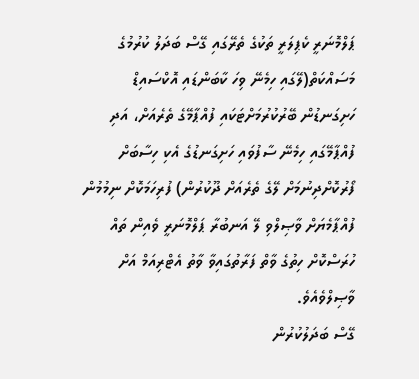ޕަލްމޮނަރީ ކެޕިލަރީ ތަކުގެ ތެރޭގައި ގޭސް ބަދަލު ކުރުމުގެ މަސައްކަތް(ލޭގައި ހިމެނޭ ވިހަ ކާބަންޑައި އޮކްސައިޑް ހަށިގަނޑުން ބޭރުކުރުމަށްޓަކައި ފުއްޕާމޭގެ ތެރެއަށް، އަދި ފުއްޕާމޭގައި ހިމެނޭ ސާފުވައި ހަށިގަނޑުގެ އެކި ހިސާބަށް ފޯރުކޮށްދިނުމަށް ލޭގެ ތެރެއަށް ދޫކުރުން) ފުރިހަމަކޮށް ނިމުމުން ފުއްޕާމެޔަށް ވާޞިލްވި ލޭ އަނބުރާ ޕަލްމޮނަރީ ވެއިން ތައް ހުރަސްކޮށް ހިތުގެ ވާތް ފަރާތުގައިވާ ވާތު އެޓްރިއަމް އަށް ވާޞިލްވެއެވެ.
ގޭސް ބަދަލުކުރުން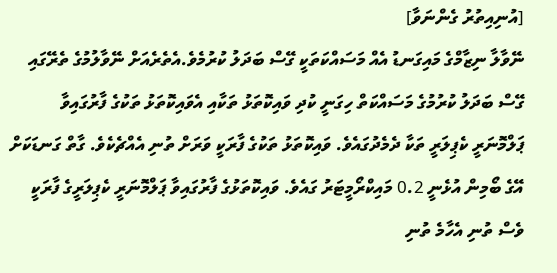[އުނިއިތުރު ގެންނަވާ]
ނޭވާލާ ނިޒާމްގެ މައިގަނޑު އެއް މަސައްކަތަކީ ގޭސް ބަދަލު ކުރުމެވެ.އެތެރެއަށް ނޭވާލުމުގެ ތެރޭގައި ގޭސް ބަދަލު ކުރުމުގެ މަސައްކަތް ހިގަނީ ކުދި ވައިކޮތަޅު ތަކާއި އެވައިކޮތަޅު ތަކުގެ ފާރުގައިވާ ޕަލްމޮނަރީ ކެޕިލަރީ ތަކާ ދެމެދުގައެވެ. ވައިކޮތަޅު ތަކުގެ ފާރަކީ ވަރަށް ތުނި އެއްޗެކެވެ. ގާތް ގަނޑަކަށް އޭގެ ބޯމިން އުޅެނީ 0.2 މައިކްރޯމީޓަރު ގައެވެ. ވައިކޮތަޅުގެ ފާރުގައިވާ ޕަލްމޮނަރީ ކެޕިލަރީގެ ފާރަކީ ވެސް ތުނި އެހާމެ ތުނި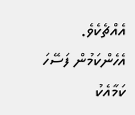އެއްޗެކެވެ. އެހެންކަމުން ފަސޭހަ ކަމާއެކު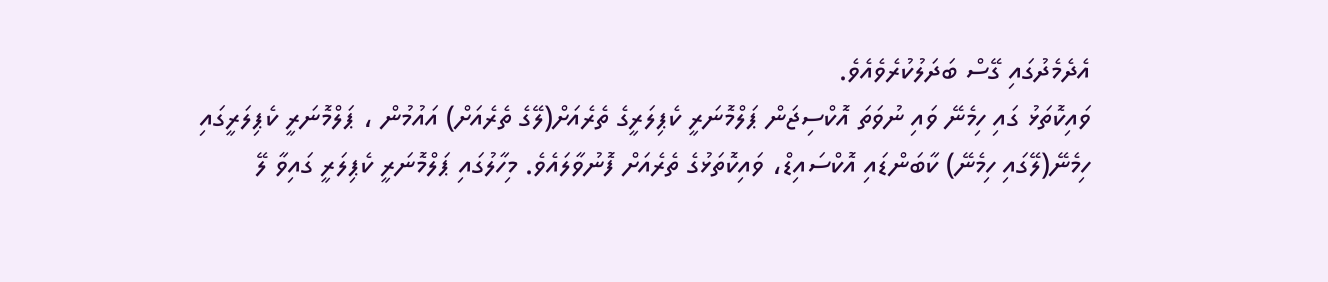އެދެމެދުގައި ގޭސް ބަދަލުކުރެވެއެވެ.
ވައިކޮތަޅު ގައި ހިމެނޭ ވައި ނުވަތަ އޮކްސިޖަން ޕަލްމޮނަރީ ކެޕިލަރީގެ ތެރެއަށް(ލޭގެ ތެރެއަށް) އައުމުން ، ޕަލްމޮނަރީ ކެޕިލަރީގައި ހިމެނޭ(ލޭގައި ހިމެނޭ) ކާބަންޑައި އޮކްސައިޑް، ވައިކޮތަޅުގެ ތެރެއަށް ފޮނުވާލައެވެ. މިހާލުގައި ޕަލްމޮނަރީ ކެޕިލަރީ ގައިވާ ލޭ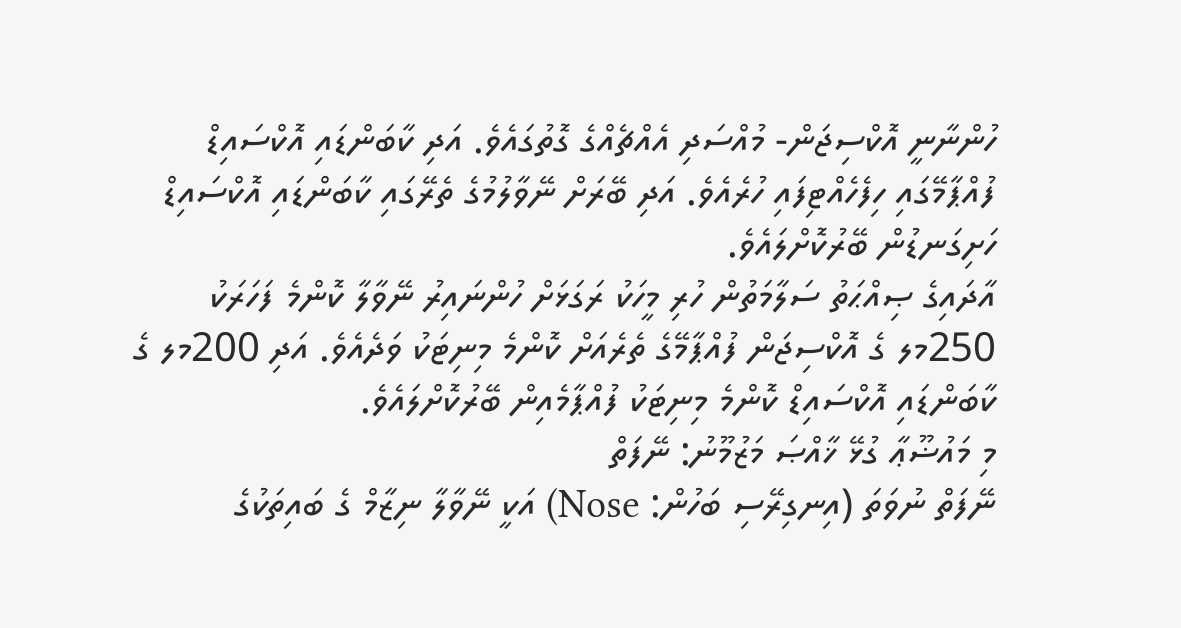ހުންނާނީ އޮކްސިޖަން- މުއްސަދި އެއްޗެއްގެ ގޮތުގައެވެ. އަދި ކާބަންޑައި އޮކްސައިޑް ފުއްޕާމޭގައި ހިފެހެއްޓިފައި ހުރެއެވެ. އަދި ބޭރަށް ނޭވާލުމުގެ ތެރޭގައި ކާބަންޑައި އޮކްސައިޑް ހަށިގަނޑުން ބޭރުކޮށްލައެވެ.
އާދައިގެ ޞިއްޙަތު ސަލާމަތުން ހުރި މީހަކު ރަގަޅަށް ހުންނައިރު ނޭވާލާ ކޮންމެ ފަހަރަކު 250މލ ގެ އޮކްސިޖަން ފުއްޕާމޭގެ ތެރެއަށް ކޮންމެ މިނިޓަކު ވަދެއެވެ. އަދި 200މލ ގެ ކާބަންޑައި އޮކްސައިޑް ކޮންމެ މިނިޓަކު ފުއްޕާމެއިން ބޭރުކޮށްލައެވެ.
މި މައުޟޫޢާ ގުޅޭ ޚާއްޞަ މަޒުމޫނު: ނޭފަތް
ނޭފަތް ނުވަތަ (އިނގިރޭސި ބަހުން: Nose) އަކީ ނޭވާލާ ނިޒާމް ގެ ބައިތަކުގެ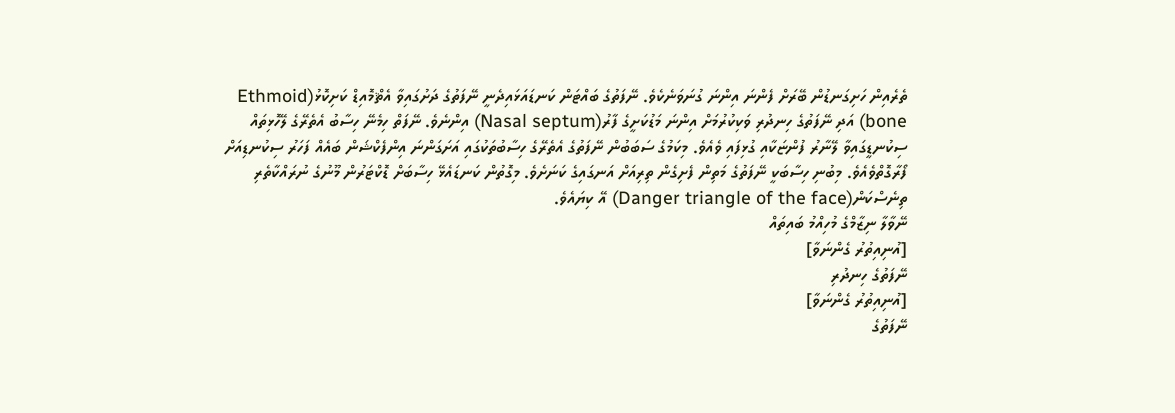ތެރެއިން ހަށިގަނޑުން ބޭރަށް ފެންނަ އިންނަ ގުނަވަނެކެވެ. ނޭފަތުގެ ބައްޓަން ކަނޑައަޅައިދެނީ ނޭފަތުގެ ދަށުގައިވާ އެޘްމޮއިޑް ކަށިކޮޅު(Ethmoid bone) އަދި ނޭފަތުގެ ހިނދުރި ވަކިކުރުމަށް އިންނަ މަޑުކަށީގެ ފާރު(Nasal septum) އިންނެވެ. ނޭފަތް ހިމެނޭ ހިސާބު އެތެރޭގެ ލޭހޮޅިތައް ސިކުނޑީގައިވާ ލޭނާރު ފުންޏަކާއި ގުޅިފައި ވެއެވެ. މިކަމުގެ ސަބަބުން ނޭފަތުގެ އެތެރޭގެ ހިސާބުތަކުގައި އަށަގަންނަ އިންފެކްޝަން ބައެއް ފަހަރު ސިކުނޑިއަށް ފޯރާގޮތްވެއެވެ. މިބުނި ހިސާބަކީ ނޭފަތުގެ މަތިން ފެށިގެން ތިރިއަށް އަނގައިގެ ކަނަށެވެ. މިގޮތުން ކަނޑައެޅޭ ހިސާބަށް ޑޮކްޓަރުން މޫނުގެ ނުރައްކާތެރި ތިނެސްކަން(Danger triangle of the face) އޭ ކިޔައެވެ.
ނޭވާލާ ނިޒާމްގެ މުހިއްމު ބައިތައް
[އުނިއިތުރު ގެންނަވާ]
ނޭފަތުގެ ހިނދުރި
[އުނިއިތުރު ގެންނަވާ]
ނޭފަތުގެ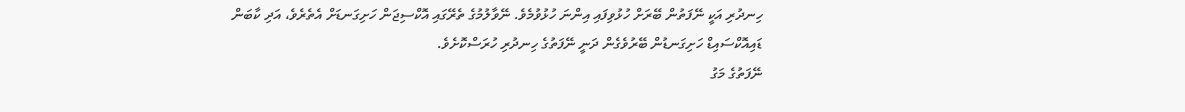ހިނދުރި އަކީ ނޭފަތުން ބޭރަށް ހުޅުވިފައި އިންނަ ހުޅުވުމެވެ. ނޭވާލުމުގެ ތެރޭގައި އޮކްސިޖަން ހަށިގަނޑަށް އެތެރެވެ، އަދި ކާބަން ޑައިއޮކްސައިޑް ހަށިގަނޑުން ބޭރުވެގެން ދަނީ ނޭފަތުގެ ހިނދުރި ހުރަސްކޮށެވެ.
ނޭފަތުގެ މަގު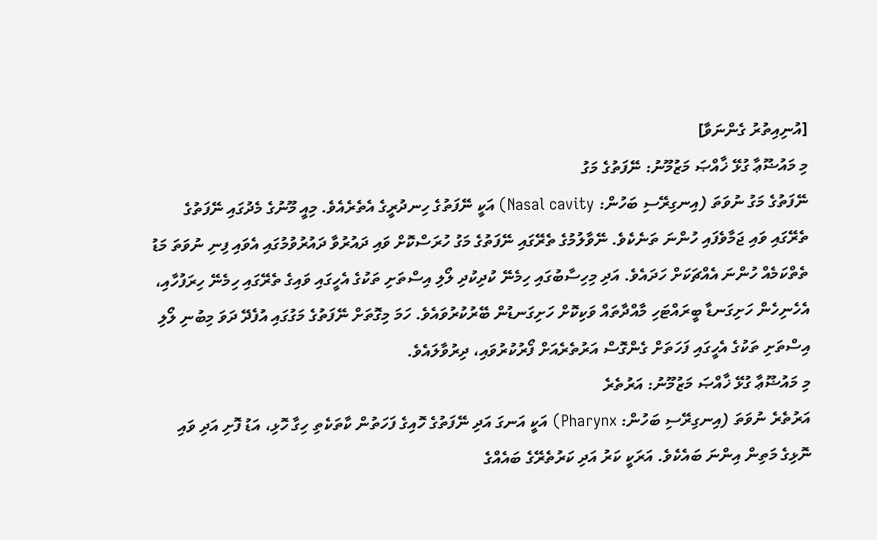[އުނިއިތުރު ގެންނަވާ]
މި މައުޟޫޢާ ގުޅޭ ޚާއްޞަ މަޒުމޫނު: ނޭފަތުގެ މަގު
ނޭފަތުގެ މަގު ނުވަތަ (އިނގިރޭސި ބަހުން: Nasal cavity) އަކީ ނޭފަތުގެ ހިނދުރީގެ އެތެރެއެވެ. މިއީ މޫނުގެ މެދުގައި ނޭފަތުގެ ތެރޭގައި ވައި ޖަމާވެފައި ހުންނަ ތަނެކެވެ. ނޭވާލުމުގެ ތެރޭގައި ނޭފަތުގެ މަގު ހުރަސްކޮށް ވައި ދައުރުވާ ދައުރުވުމުގައި އެވައި ފިނި ނުވަތަ މަޑު ތެތްކަމެއް ހުންނަ އެއްޗަކަށް ހަދައެވެ. އަދި މިހިސާބުގައި ހިމެނޭ ކުދިކުދި ލޯލި އިސްތަށި ތަކުގެ އެހީގައި ވައިގެ ތެރޭގައި ހިމެނޭ ހިރަފުހާއި، އެހެނިހެން ހަށިގަނޑާ ބީރައްޓަހި މާއްދާތައް ވަކިކޮށް ހަށިގަނޑުން ބޭރުކުރުވައެވެ. ހަމަ މިގޮތަށް ނޭފަތުގެ މަގުގައި އުފެދޭ ދަވަ މިބުނި ލޯލި އިސްތަށި ތަކުގެ އެހީގައި ފަހަތަށް ގެންގޮސް އަރުތެރެއަށް ފޯރުކުރުވައި، ދިރުވާލައެވެ.
މި މައުޟޫޢާ ގުޅޭ ޚާއްޞަ މަޒުމޫނު: އަރުތެރެ
އަރުތެރެ ނުވަތަ (އިނގިރޭސި ބަހުން: Pharynx) އަކީ އަނގަ އަދި ނޭފަތުގެ ހޮއިގެ ފަހަތުން ކާތަކެތި ހިގާ ހޮޅި، އަޑު ފޮށި އަދި ވައި ނޮޅިގެ މަތިން އިންނަ ބައެކެވެ. އަރަކީ ކަރު އަދި ކަރުތެރޭގެ ބައެއްގެ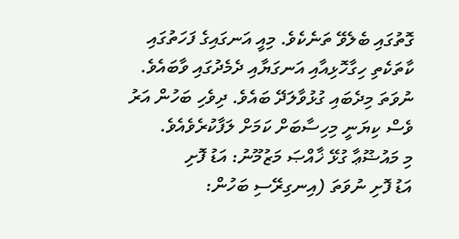ގޮތުގައި ބެލެވޭ ތަނެކެވެ. މިއީ އަނގައިގެ ފަހަތުގައި ކާތަކެތި ހިގާހޮޅިއާއި އަނގަޔާއި ދެމެދުގައި ވާބައެވެ. ނުވަތަ މިދެބައި ގުޅުވާލަދޭ ބައެވެ. ދިވެހި ބަހުން އަރު ވެސް ކިޔަނީ މިހިސާބަށް ކަމަށް ލަފާކުރެވެއެވެ.
މި މައުޟޫޢާ ގުޅޭ ޚާއްޞަ މަޒުމޫނު: އަޑު ފޮށި
އަޑު ފޮށި ނުވަތަ (އިނގިރޭސި ބަހުން: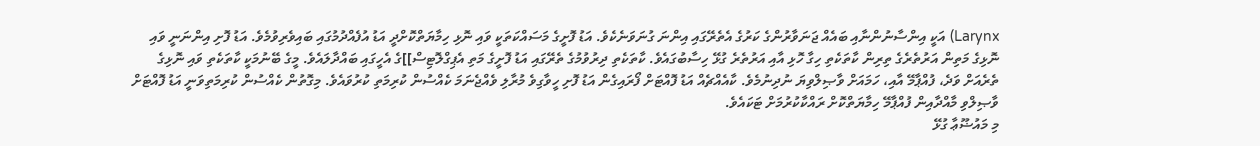Larynx) އަކީ އިންސާނުންނާއި ބައެއް ޖަނަވާރުންގެ ކަރުގެ އެތެރޭގައި އިންނަ ގުނަވަނެކެވެ. އަޑު ފޮށީގެ މަސައްކަތަކީ ވައި ނޮޅި ހިމާޔަތްކޮށްދީ އަޑު އުފެއްދުމުގައި ބައިވެރިވުމެވެ. އަޑު ފޮށި އިންނަނީ ވައި ނޮޅިގެ މަތިން އަރުތެރެގެ ތިރިން ކާތަކެތި ހިގާ ހޮޅި އާއި އަރުތެރެ ގުޅޭ ހިސާބުގައެވެ. ކާތަކެތި ދިރުވުމުގެ ތެރޭގައި އަޑު ފޮށީގެ މަތި އެޕިގްލޮޓިސް]]ގެ އެހީގައި ބައްދާލައެވެ. މީގެ ބޭނުމަކީ ކާތަކެތި ވައި ނޮޅިގެ ތެރެއަށް ވަދެ، ފުއްޕާމޭ އާއި، ހަމައަށް ވާޞިލްވިޔަ ނުދިނުމެވެ. ކާއެއްޗެއް އަޑު ފޮއްޓަށް ފޯރައިގެން އަޑު ފޮށި ހީވާގިވެ މުރާލި ވެއްޖެނަމަ ކެއްސުން ކުރިމަތި ކުރުވައެވެ. މިގޮތުން ކެއްސުން ކުރިމަތިވަނީ އަޑު ފޮއްޓަށް ވާޞިލްވި މާއްދާއިން ފުއްޕާމޭ ހިމާޔަތްކޮށް ރައްކާކުރުމަށް ޓަކައެވެ.
މި މައުޟޫޢާ ގުޅޭ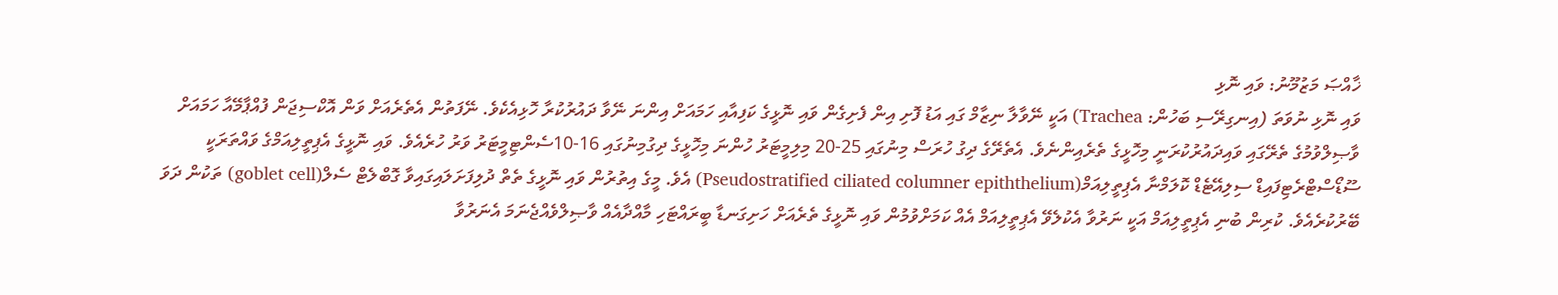ޚާއްޞަ މަޒުމޫނު: ވައި ނޮޅި
ވައި ނޮޅި ނުވަތަ (އިނގިރޭސި ބަހުން: Trachea) އަކީ ނޭވާލާ ނިޒާމް ގައި އަޑު ފޮށި އިން ފެށިގެން ވައި ނޮޅީގެ ކަފިއާއި ހަމައަށް އިންނަ ނޭވާ ދައުރުކުރާ ހޮޅިއެކެވެ. ނޭފަތުން އެތެރެއަށް ވަން އޮކްސިޖަން ފުއްޕާމޭއާ ހަމައަށް ވާޞިލްވުމުގެ ތެރޭގައި ވައިދައުރުކުރަނީ މިހޮޅީގެ ތެރެއިންނެވެ. އެތެރޭގެ ދިގު ހުރަސް މިނުގައި 25-20 މިލިމީޓަރު ހުންނަ މިހޮޅީގެ ދިގުމިނުގައި 16-10ސެންޓިމީޓަރު ވަރު ހުރެއެވެ. ވައި ނޮޅީގެ އެޕިތީލިއަމްގެ ވައްތަރަކީ ސޫޑޯސްޓްރެޓިފައިޑް ސިލިއޭޓެޑް ކޮލަމްނާ އެޕިތީލިއަމް(Pseudostratified ciliated columner epiththelium) އެވެ. މީގެ އިތުރުން ވައި ނޮޅީގެ ތެތް ދުލިފަށަލައިގައިވާ ގޮބްލެޓް ސެލް(goblet cell) ތަކުން ދަވަ ބޭރުކުރެއެވެ. ކުރިން ބުނި އެޕިތީލިއަމް އަކީ ނަރުވާ އެކުލެވޭ އެޕިތީލިއަމް އެއް ކަމަށްވުމުން ވައި ނޮޅީގެ ތެރެއަށް ހަށިގަނޑާ ބީރައްޓަހި މާއްދާއެއް ވާޞިލްވެއްޖެނަމަ އެނަރުވާ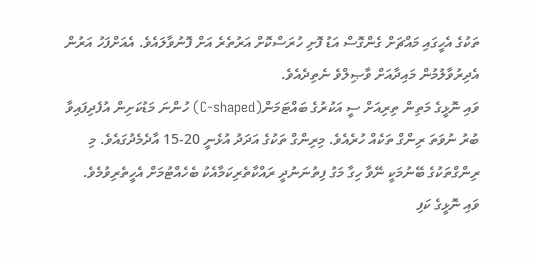ތަކުގެ އެހީގައި މައްޗަށް ގެންގޮސް އަޑު ފޮށި ހުރަސްކޮށް އަރުތެރެ އަށް ފޮނުވާލައެވެ. އެއަށްފަހު އަރުން އެދިރުވާލުމުން މައިދާއަށް ވާޞިލްވެ ނެތިދެއެވެ.
ވައި ނޮޅީގެ މަތިން ތިރިއަށް ސީ އަކުރުގެ ބައްޓަމަން(C-shaped) ހުންނަ މަޑުކަށިން އުފެދިފައިވާ ބުރު ނުވަތަ ރިންގް ތަކެއް ހުރެއެވެ. މިރިންގް ތަކުގެ އަދަދު އުޅެނީ 20-15 އާދެމެދުގައެވެ. މި ރިންގްތަކުގެ ބޭނުމަކީ ނޭވާ ހިގާ މަގު ފިތުނަނުދީ ރައްކާތެރިކަމާއެކު ބެހެއްޓުމަށް އެހީތެރިވުމެވެ.
ވައި ނޮޅީގެ ކަފި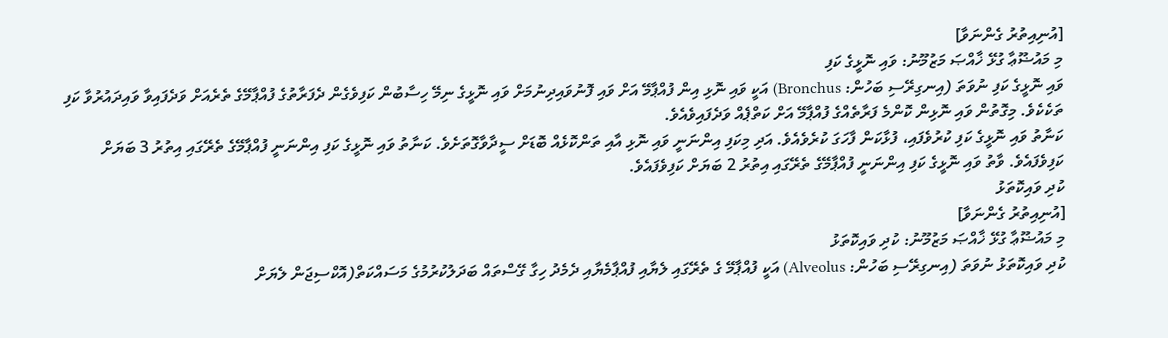[އުނިއިތުރު ގެންނަވާ]
މި މައުޟޫޢާ ގުޅޭ ޚާއްޞަ މަޒުމޫނު: ވައި ނޮޅީގެ ކަފި
ވައި ނޮޅީގެ ކަފި ނުވަތަ (އިނގިރޭސި ބަހުން: Bronchus) އަކީ ވައި ނޮޅި އިން ފުއްޕާމޭ އަށް ވައި ފޮނުވައިދިނުމަށް ވައި ނޮޅީގެ ނިމޭ ހިސާބުން ކަފިވެގެން ދެފަރާތުގެ ފުއްޕާމޭގެ ތެރެއަށް ވަދެފައިވާ ވައިދައުރުވާ ކަފި ތަކެކެވެ. މިގޮތުން ވައި ނޮޅިން ކޮންމެ ފަރާތެއްގެ ފުއްޕާމޭ އަށް ކަތްޕެއް ވަދެފައިވެއެވެ.
ކަނާތު ވައި ނޮޅީގެ ކަފި ކުރުވެފައި، ފުޅާކަން ފާހަގަ ކުރެވެއެވެ. އަދި މިކަފި އިންނަނީ ވައި ނޮޅި އާއި ތަންކޮޅެއް ބޮޑަށް ސީދާވާގޮތަށެވެ. ކަނާތު ވައި ނޮޅީގެ ކަފި އިންނަނީ ފުއްޕާމޭގެ ތެރޭގައި އިތުރު 3 ބަޔަށް ކަފިވެފައެވެ. ވާތު ވައި ނޮޅީގެ ކަފި އިންނަނީ ފުއްޕާމޭގެ ތެރޭގައި އިތުރު 2 ބަޔަށް ކަފިވެފައެވެ.
ކުދި ވައިކޮތަޅު
[އުނިއިތުރު ގެންނަވާ]
މި މައުޟޫޢާ ގުޅޭ ޚާއްޞަ މަޒުމޫނު: ކުދި ވައިކޮތަޅު
ކުދި ވައިކޮތަޅު ނުވަތަ (އިނގިރޭސި ބަހުން: Alveolus) އަކީ ފުއްޕާމޭ ގެ ތެރޭގައި ލެޔާއި ފުއްޕާމެޔާއި ދެމެދު ހިގާ ގޭސްތައް ބަދަލުކުރުމުގެ މަސައްކަތް(އޮކްސިޖަން ލެޔަށް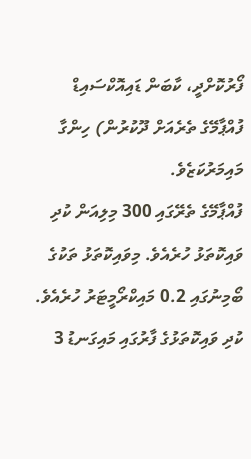ފޯރުކޮށްދީ، ކާބަން ޑައިއޮކްސައިޑް ފުއްޕާމޭގެ ތެރެއަށް ދޫކުރުން) ހިންގާ މައިމަރުކަޒެވެ.
ފުއްޕާމޭގެ ތެރޭގައި 300 މިލިއަން ކުދި ވައިކޮތަޅު ހުރެއެވެ. މިވައިކޮތަޅު ތަކުގެ ބޯމިނުގައި 0.2 މައިކްރޯމީޓަރު ހުރެއެވެ. ކުދި ވައިކޮތަޅުގެ ފާރުގައި މައިގަނޑު 3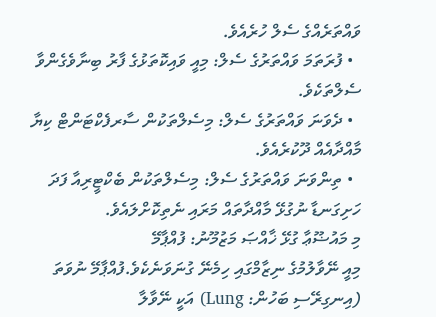ވައްތަރެއްގެ ސެލް ހުރެއެވެ.
  • ފުރަތަމަ ވައްތަރުގެ ސެލް: މިއީ ވައިކޮތަޅުގެ ފާރު ބިނާވެގެންވާ ސެލްތަކެވެ.
  • ދެވަނަ ވައްތަރުގެ ސެލް: މިސެލްތަކުން ސާރފެކްޓަންޓް ކިޔާ މާއްދާއެއް ދޫކުރެއެވެ.
  • ތިންވަނަ ވައްތަރުގެ ސެލް: މިސެލްތަކުން ބެކްޓީރިއާ ފަދަ ހަށިގަނޑާ ނުގުޅޭ މާއްދާތައް މަރައި ނެތިކޮށްލައެވެ.
މި މައުޟޫޢާ ގުޅޭ ޚާއްޞަ މަޒުމޫނު: ފުއްޕާމޭ
މިއީ ނޭވާލުމުގެ ނިޒާމްގައި ހިމެނޭ ގުނަވަނެކެވެ.ފުއްޕާމޭ ނުވަތަ (އިނގިރޭސި ބަހުން: Lung) އަކީ ނޭވާލާ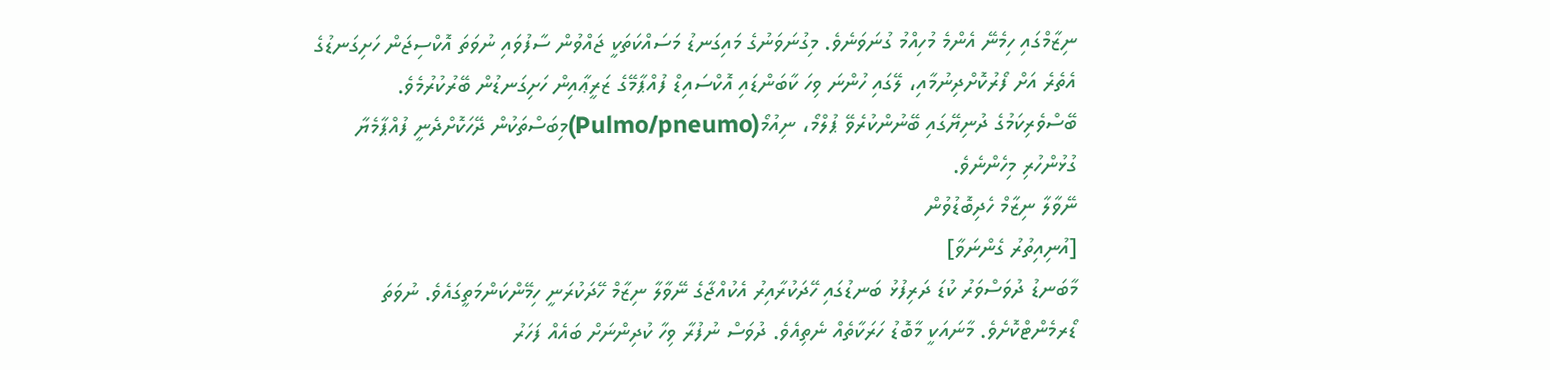ނިޒާމްގައި ހިމެނޭ އެންމެ މުހިއްމު ގުނަވަނެވެ. މިގުނަވަނުގެ މައިގަނޑު މަސައްކަތަކީ ޖައްވުން ސާފުވައި ނުވަތަ އޮކްސިޖަން ހަށިގަނޑުގެ އެތެރެ އަށް ފޯރުކޮށްދިނުމާއި، ލޭގައި ހުންނަ ވިހަ ކާބަންޑައި އޮކްސައިޑް ފުއްޕާމޭގެ ޒަރީޢާއިން ހަށިގަނޑުން ބޭރުކުރުމެވެ. ބޭސްވެރިކަމުގެ ދުނިޔޭގައި ބޭނުންކުރެވޭ ޕުލްމޯ، ނިއުމޯ(Pulmo/pneumo)މިބަސްތަކުން ދޭހަކޮށްދެނީ ފުއްޕާމެޔާ ގުޅުންހުރި މިހެންނެވެ.
ނޭވާލާ ނިޒާމް ހެދިބޮޑުވުން
[އުނިއިތުރު ގެންނަވާ]
މާބަނޑު ދުވަސްވަރު ކުޑަ ދަރިފުޅު ބަނޑުގައި ހޭދަކުރާއިރު އެކުއްޖާގެ ނޭވާލާ ނިޒާމް ހޭދަކުރަނީ ހިމޭންކަންމަތީގައެވެ. ނުވަތަ ޑޯރމެންޓްކޮށެވެ. މާނައަކީ މާބޮޑު ހަރަކާތެއް ނެތިއެވެ. ދުވަސް ނުފުރާ ވިހާ ކުދިންނަށް ބައެއް ފަހަރު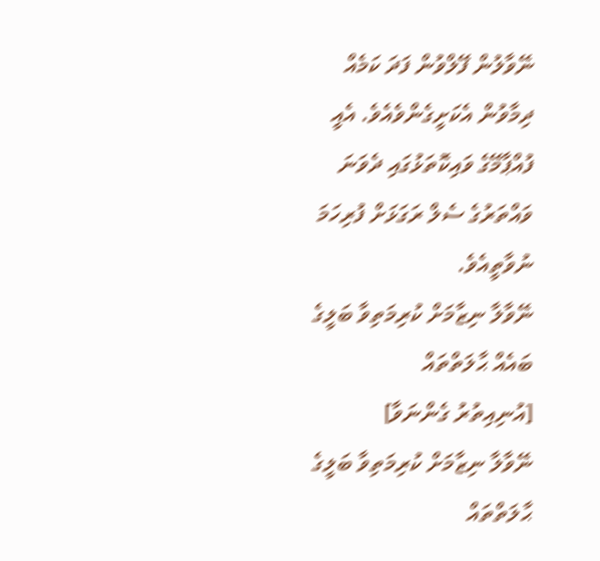ނޭވާލުން ފޭލްވުން ފަދަ ކަމެއް ދިމާވުން އެކަށީގެންވެއެވެ. އެއީ ފުއްޕާމޭގެ ވައިކޮތަޅުގައި ދެވަނަ ވައްތަރުގެ ސެލް ރަގަޅަށް ފުރިހަމަ ނުވާތީއެވެ.
ނޭވާލާ ނިޒާމަށް ކުރިމަތިވާ ބަލީގެ ބައެއް ޙާލަތްތައް
[އުނިއިތުރު ގެންނަވާ]
ނޭވާލާ ނިޒާމަށް ކުރިމަތިވާ ބަލީގެ ޙާލަތްތައް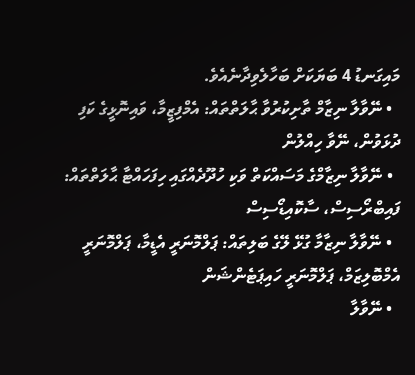މައިގަނޑު 4 ބަޔަކަށް ބަހާލެވިދާނެއެވެ.
  • ނޭވާލާ ނިޒާމް ތާށިކުރުވާ ޙާލަތްތައް: އެމްފިޒީމާ، ވައިނޮޅީގެ ކަފި ދުޅަވުން، ނޭވާ ހިއްލުން
  • ނޭވާލާ ނިޒާމްގެ މަސައްކަތް ވަކި ހުދޫދެއްގައި ހިފަހައްޓާ ޙާލަތްތައް: ފައިބްރޯސިސް، ސާކޮއިޑޯސިސް
  • ނޭވާލާ ނިޒާމާ ގުޅޭ ލޭގެ ބަލިތައް: ޕަލްމޮނަރީ އެޑީމާ، ޕަލްމޮނަރީ އެމްބޮލިޒަމް، ޕަލްމޮނަރީ ހައިޕަޓެންޝަން
  • ނޭވާލާ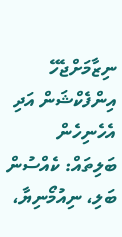ނިޒާމަށްޖެހޭ އިންފެކްޝަން އަދި އެހެނިހެން ބަލިތައް: ކެއްސުން ބަލި، ނިއުމޯނިޔާ،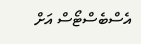އެސްބެސްޓޯސް އަށް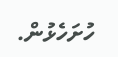ހުށަހެޅުން.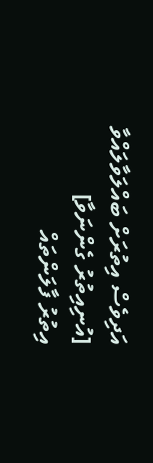އަދިވެސް އިތުރަށް ބައްލަވާލައްވާ
[އުނިއިތުރު ގެންނަވާ]
އިތުރު ފާލަންތައް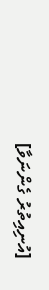[އުނިއިތުރު ގެންނަވާ]